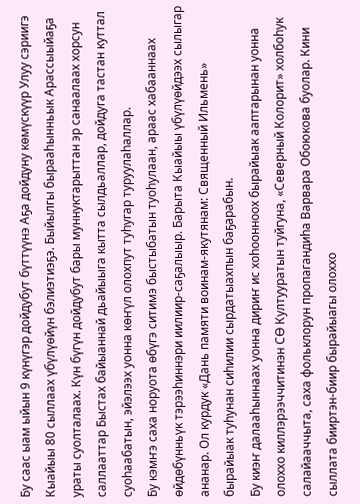Бу саас ыам ыйын 9 күнүгэр дойдубут бүттүүнэ Аҕа дойдуну көмүскүүр Улуу сэриигэ Кыайыы 80 сыллаах үбүлүөйүн бэлиэтиэҕэ. Быйылгы бырааһынньык Арассыыйаҕа ураты суолталаах. Күн бүгүн дойдубут бары муннуктарыттан эр санаалаах хорсун саллааттар Быстах байыаннай дьайыыга кытта сылдьаллар, дойдуга тастан куттал суоһаабатын, эйэлээх уонна көҥүл олохпут туһугар туруулаһаллар.
Бу кэмҥэ саха норуота өбүгэ ситимэ быстыбатын туоһулаан, араас хабааннаах өйдөбүнньүк тэрээһиннэри иилиир-саҕалыыр. Барыта Кыайыы үбүлүөйдээх сылыгар ананар. Ол курдук «Дань памяти воинам-якутянам: Священный Ильмень» бырайыак туһунан сиһилии сырдатыахпын баҕарабын.
Бу киэҥ далааһыннаах уонна дириҥ ис хоһоонноох бырайыак ааптарынан уонна олоххо киллэрээччитинэн СӨ Култууратын туйгуна, «Северный Колорит» холбоһук салайааччыта, саха фольклорун пропагандиһа Варвара Обоюкова буолар. Кини сыллата бииртэн-биир бырайыагы олоххо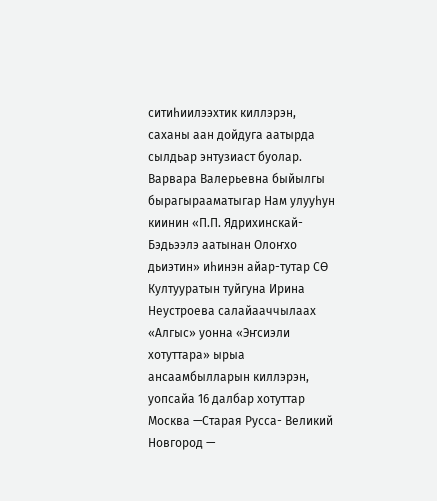ситиһиилээхтик киллэрэн, саханы аан дойдуга аатырда сылдьар энтузиаст буолар.
Варвара Валерьевна быйылгы бырагырааматыгар Нам улууһун киинин «П.П. Ядрихинскай- Бэдьээлэ аатынан Олоҥхо дьиэтин» иһинэн айар-тутар СӨ Култууратын туйгуна Ирина Неустроева салайааччылаах «Алгыс» уонна «Эҥсиэли хотуттара» ырыа ансаамбылларын киллэрэн, уопсайа 16 далбар хотуттар Москва —Старая Русса- Великий Новгород —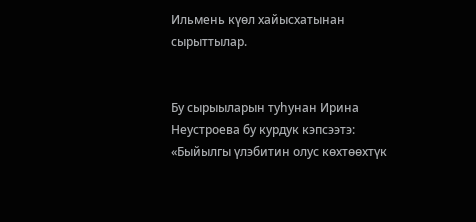Ильмень күөл хайысхатынан сырыттылар.


Бу сырыыларын туһунан Ирина Неустроева бу курдук кэпсээтэ:
«Быйылгы үлэбитин олус көхтөөхтүк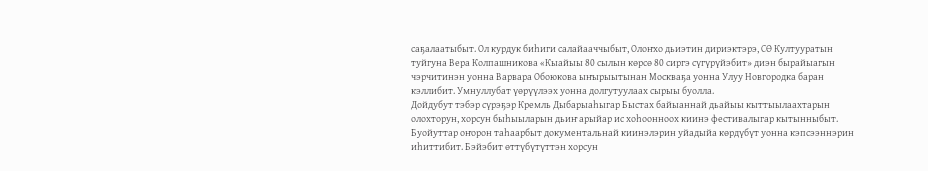саҕалаатыбыт. Ол курдук биһиги салайааччыбыт, Олоҥхо дьиэтин дириэктэрэ, СӨ Култууратын туйгуна Вера Колпашникова «Кыайыы 80 сылын көрсө 80 сиргэ сүгүрүйэбит» диэн бырайыагын чэрчитинэн уонна Варвара Обоюкова ыҥырыытынан Москваҕа уонна Улуу Новгородка баран кэллибит. Умнуллубат үөрүүлээх уонна долгутуулаах сырыы буолла.
Дойдубут тэбэр сүрэҕэр Кремль Дыбарыаһыгар Быстах байыаннай дьайыы кыттыылаахтарын олохторун, хорсун быһыыларын дьиҥ арыйар ис хоһоонноох киинэ фестивалыгар кытынныбыт. Буойуттар оҥорон таһаарбыт документальнай киинэлэрин уйадыйа көрдүбүт уонна кэпсээннэрин иһиттибит. Бэйэбит өттүбүтүттэн хорсун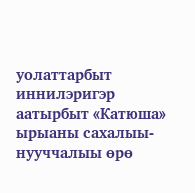уолаттарбыт иннилэригэр аатырбыт «Катюша» ырыаны сахалыы- нууччалыы өрө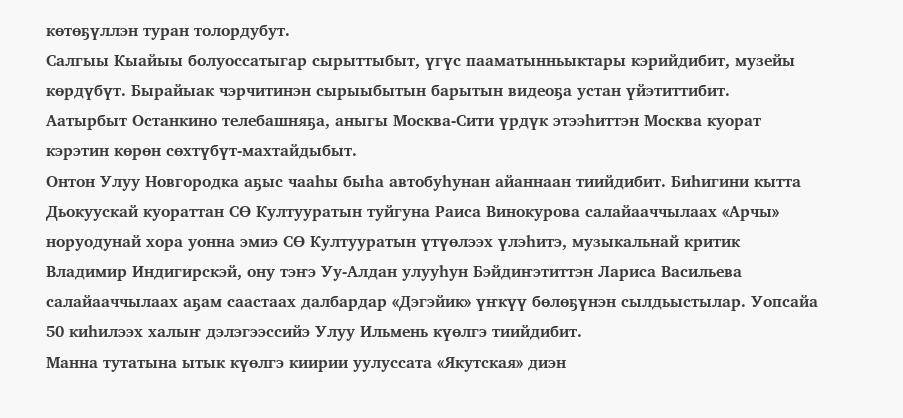көтөҕүллэн туран толордубут.
Салгыы Кыайыы болуоссатыгар сырыттыбыт, үгүс пааматынньыктары кэрийдибит, музейы көрдүбүт. Бырайыак чэрчитинэн сырыыбытын барытын видеоҕа устан үйэтиттибит.
Аатырбыт Останкино телебашняҕа, аныгы Москва-Сити үрдүк этээһиттэн Москва куорат кэрэтин көрөн сөхтүбүт-махтайдыбыт.
Онтон Улуу Новгородка аҕыс чааһы быһа автобуһунан айаннаан тиийдибит. Биһигини кытта Дьокуускай куораттан СӨ Култууратын туйгуна Раиса Винокурова салайааччылаах «Арчы» норуодунай хора уонна эмиэ СӨ Култууратын үтүөлээх үлэһитэ, музыкальнай критик Владимир Индигирскэй, ону тэҥэ Уу-Алдан улууһун Бэйдиҥэтиттэн Лариса Васильева салайааччылаах аҕам саастаах далбардар «Дэгэйик» үҥкүү бөлөҕүнэн сылдьыстылар. Уопсайа 50 киһилээх халыҥ дэлэгээссийэ Улуу Ильмень күөлгэ тиийдибит.
Манна тутатына ытык күөлгэ киирии уулуссата «Якутская» диэн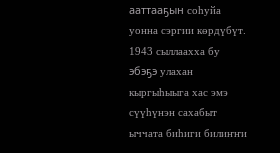ааттааҕын соһуйа уонна сэргии көрдүбүт. 1943 сыллаахха бу эбэҕэ улахан кыргыһыыга хас эмэ сүүһүнэн сахабыт ыччата биһиги билиҥҥи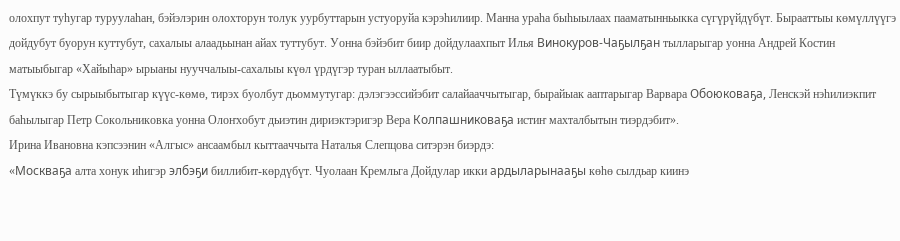олохпут туһугар туруулаһан, бэйэлэрин олохторун толук уурбуттарын устуоруйа кэрэһилиир. Манна ураһа быһыылаах пааматынньыкка сүгүрүйдүбүт. Бырааттыы көмүллүүгэ дойдубут буорун куттубут, сахалыы алаадьынан айах туттубут. Уонна бэйэбит биир дойдулаахпыт Илья Винокуров-Чаҕылҕан тылларыгар уонна Андрей Костин матыыбыгар «Хайыһар» ырыаны нууччалыы-сахалыы күөл үрдүгэр туран ыллаатыбыт.
Түмүккэ бу сырыыбытыгар күүс-көмө, тирэх буолбут дьоммутугар: дэлэгээссийэбит салайааччытыгар, бырайыак ааптарыгар Варвара Обоюковаҕа, Ленскэй нэһилиэкпит баһылыгар Петр Сокольниковка уонна Олоҥхобут дьиэтин дириэктэригэр Вера Колпашниковаҕа истиҥ махталбытын тиэрдэбит».
Ирина Ивановна кэпсээнин «Алгыс» ансаамбыл кыттааччыта Наталья Слепцова ситэрэн биэрдэ:
«Москваҕа алта хонук иһигэр элбэҕи биллибит-көрдүбүт. Чуолаан Кремльга Дойдулар икки ардыларынааҕы көһө сылдьар киинэ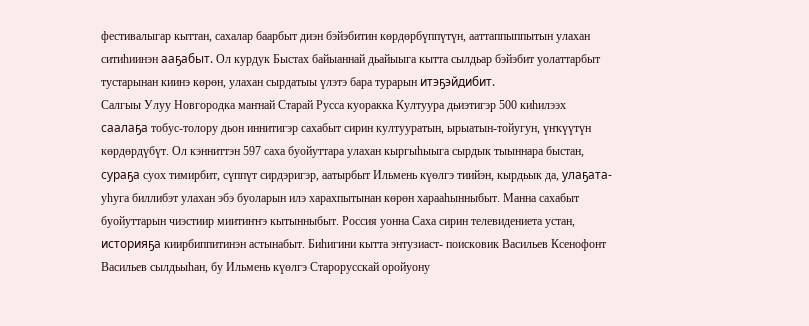фестивалыгар кыттан, сахалар баарбыт диэн бэйэбитин көрдөрбүппүтүн, ааттаппыппытын улахан ситиһиинэн ааҕабыт. Ол курдук Быстах байыаннай дьайыыга кытта сылдьар бэйэбит уолаттарбыт тустарынан киинэ көрөн, улахан сырдатыы үлэтэ бара турарын итэҕэйдибит.
Салгыы Улуу Новгородка маҥнай Старай Русса куоракка Култуура дьиэтигэр 500 киһилээх саалаҕа тобус-толору дьон иннитигэр сахабыт сирин култууратын, ырыатын-тойугун, үҥкүүтүн көрдөрдүбүт. Ол кэнниттэн 597 саха буойуттара улахан кыргыһыыга сырдык тыыннара быстан, сураҕа суох тимирбит, сүппүт сирдэригэр, аатырбыт Ильмень күөлгэ тиийэн, кырдьык да, улаҕата-уһуга биллибэт улахан эбэ буоларын илэ харахпытынан көрөн харааһынныбыт. Манна сахабыт буойуттарын чиэстиир миитиҥҥэ кытынныбыт. Россия уонна Саха сирин телевидениета устан, историяҕа киирбиппитинэн астынабыт. Биһигини кытта энтузиаст- поисковик Васильев Ксенофонт Васильев сылдьыһан, бу Ильмень күөлгэ Старорусскай оройуону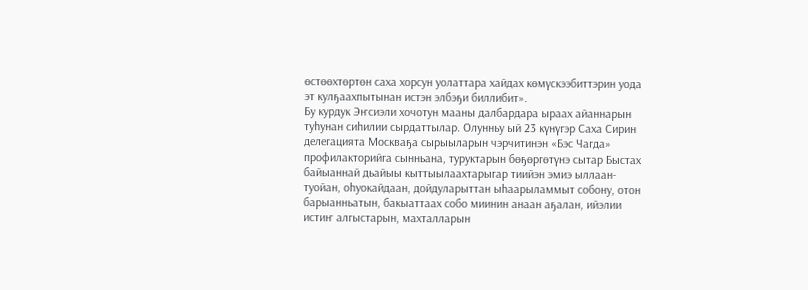өстөөхтөртөн саха хорсун уолаттара хайдах көмүскээбиттэрин уода эт кулҕаахпытынан истэн элбэҕи биллибит».
Бу курдук Эҥсиэли хочотун мааны далбардара ыраах айаннарын туһунан сиһилии сырдаттылар. Олунньу ый 23 күнүгэр Саха Сирин делегацията Москваҕа сырыыларын чэрчитинэн «Бэс Чагда» профилакторийга сынньана, туруктарын бөҕөргөтүнэ сытар Быстах байыаннай дьайыы кыттыылаахтарыгар тиийэн эмиэ ыллаан-туойан, оһуокайдаан, дойдуларыттан ыһаарыламмыт собону, отон барыанньатын, бакыаттаах собо миинин анаан аҕалан, ийэлии истиҥ алгыстарын, махталларын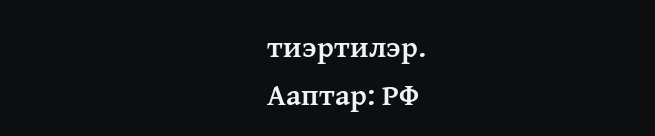тиэртилэр.
Ааптар: РФ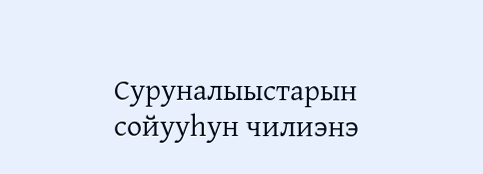Суруналыыстарын сойууһун чилиэнэ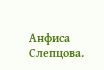Анфиса Слепцова.